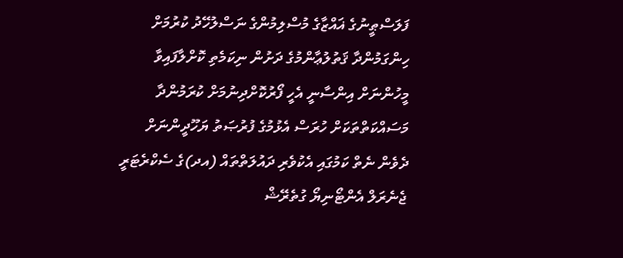ފަލަސްޠީނުގެ ޣައްޒާގެ މުސްލިމުންގެ ނަސްލުހޭދު ކުރުމަށް ހިންގަމުންދާ ޤަތުލުޢާންމުގެ ދަށުން ނިކަމެތި ކޮށްލާފައިވާ މީހުންނަށް އިންސާނީ އެހީ ފޯރުކޮށްދިނުމަށް ކުރަމުންދާ މަސައްކަތްތަކަށް ހުރަސް އެޅުމުގެ ފުރުޞަތު ޔަހޫދީންނަށް ދެވެން ނެތް ކަމުގައި އެކުވެރި ދައުލަތްތައް (އދ)ގެ ސެކްރެޓަރީ ޖެނެރަލް އެންޓޯނިޔޯ ގުތެރޭޝް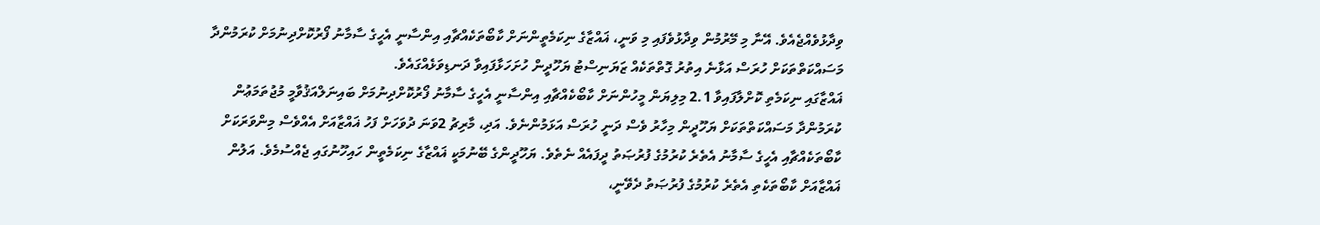ވިދާޅުވެއްޖެއެވެ. އޭނާ މި މޭރުމުން ވިދާޅުވެފައި މި ވަނީ، ޣައްޒާގެ ނިކަމެތީންނަށް ކާބޯތަކެއްޗާއި އިންސާނީ އެހީގެ ސާމާނު ފޯރުކޮށްދިނުމަށް ކުރަމުންދާ މަސައްކަތްތަކަށް ހުރަސް އަޅާނެ އިތުރު ގޮތްތަކެއް ޒަޔަނިސްޓު ޔަހޫދީން ހުށަހަޅާފައިވާ ދަނޑިވަޅެއްގައެވެ.
ޣައްޒާގައި ނިކަމެތި ކޮށްލާފައިވާ 2.1 މިލިޔަން މީހުންނަށް ކާބޯކެއްޗާއި އިންސާނީ އެހީގެ ސާމާނު ފޯރުކޮށްދިނުމަށް ބައިނަލްއަޤުވާމީ މުޖުތަމަޢުން ކުރަމުންދާ މަސައްކަތްތަކަށް ޔަހޫދީން މިހާރު ވެސް ދަނީ ހުރަސް އަޅަމުންނެވެ. އަދި، މާރިޗު 2ވަނަ ދުވަހަށް ފަހު ޣައްޒާއަށް އެއްވެސް މިންވަރަކަށް ކާބޯތަކެއްޗާއި އެހީގެ ސާމާނު އެތެރެ ކުރުމުގެ ފުރުޞަތު ދީފައެއް ނެތެވެ. ޔަހޫދީންގެ ބޭނުމަކީ ޣައްޒާގެ ނިކަމެތީން ހައިހޫނުގައި ޖެއްސުމެވެ. އަލުން ޣައްޒާއަށް ކާބޯތަކެތި އެތެރެ ކުރުމުގެ ފުރުޞަތު ދެވޭނީ،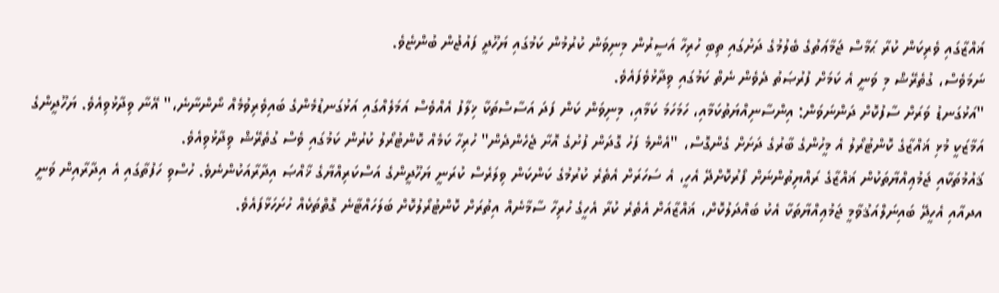ޣައްޒާގައި ވެރިކަން ކުރާ ޙަމާސް ޖަމާޢަތުގެ ބެލުމުގެ ދަށުގައި ތިބި ހުރިހާ އަސީރުން މިނިވަން ކުރުމުން ކަމުގައި ޔަހޫދީ ފައުޖުން ބުންޏެވެ.
ނަމަވެސް، ގުތެރޭޝް މި ވަނީ އެ ކަމަށް ފުރުޞަތު ދެވެން ނެތް ކަމުގައި ވިދާޅުވެފައެވެ.
"އަޅުގަނޑު ވަރަށް ސާފުކޮށް ދަންނަވަން: އިންސާނިއްޔަތުކަމާއި، ހަމަހަމަ ކަމާއި، މިނިވަން ކަން ފަދަ އަސާސްތަކާ ޚިލާފު އެއްވެސް އަމަލެއްގައި އަޅުގަނޑުމެންގެ ބައިވެރިވުމެއް ނޯންނާނެ،" އޭނާ ވިދާޅުވިއެވެ. ޔަހޫދީންގެ އަމާޒަކީ މުޅި ޣައްޒާގެ ކޮންޓުރޯލު އެ މީހުންގެ ބާރުގެ ދަށަށް ގެންގޮސް، "އެންމެ ފަހު ގޮދަން ފުށުގެ އޮށާ ޖެހެންދެން" ހުރިހާ ކަމެއް ކޮންޓުރޯލު ކުރުން ކަމުގައި ވެސް ގުތެރޭޝް ވިދާޅުވިއެވެ.
ޤައުމުތަކާއި ޖަމުޢިއްޔާތަކުން ޣައްޒާގެ ރައްޔިތުންނަށް ފޯރުކޮށްދޭ އެހީ، އެ ސަހަރަށް އެތެރެ ކުރުމުގެ ކަންކަން ވިލަރެސް ކުރަނީ ޔަހޫދީންގެ އަސްކަރިއްޔާގެ ޚާއްޞަ އިދާރާއަކުންނެވެ. ހުސްވި ހަފުތާގައި އެ އިދާރާއިން ވަނީ އދއާއި އެހީދޭ ބައިނަލްއަޤުވާމީ ޖަމުޢިއްޔާތަކާ އެކު ބައްދަލުކޮށް، ޣައްޒާއަށް އެތެރެ ކުރާ އެހީގެ ހުރިހާ ސާމާނެއް އިތުރަށް ކޮންޓުރޯލުކޮށް ބަލަހައްޓާނެ ގޮތްތަކެއް ހުށަހަޅާފައެވެ.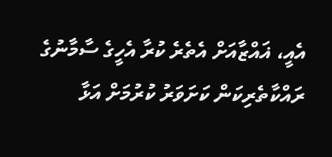އެއީ، ޣައްޒާއަށް އެތެރެ ކުރާ އެހީގެ ސާމާނުގެ ރައްކާތެރިކަން ކަށަވަރު ކުރުމަށް އަޅާ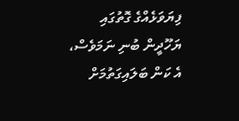ފިޔަވަޅެއްގެ ގޮތުގައި ޔަހޫދީން ބުނި ނަމަވެސް، އެ ކަން ބަލައިގަތުމަށް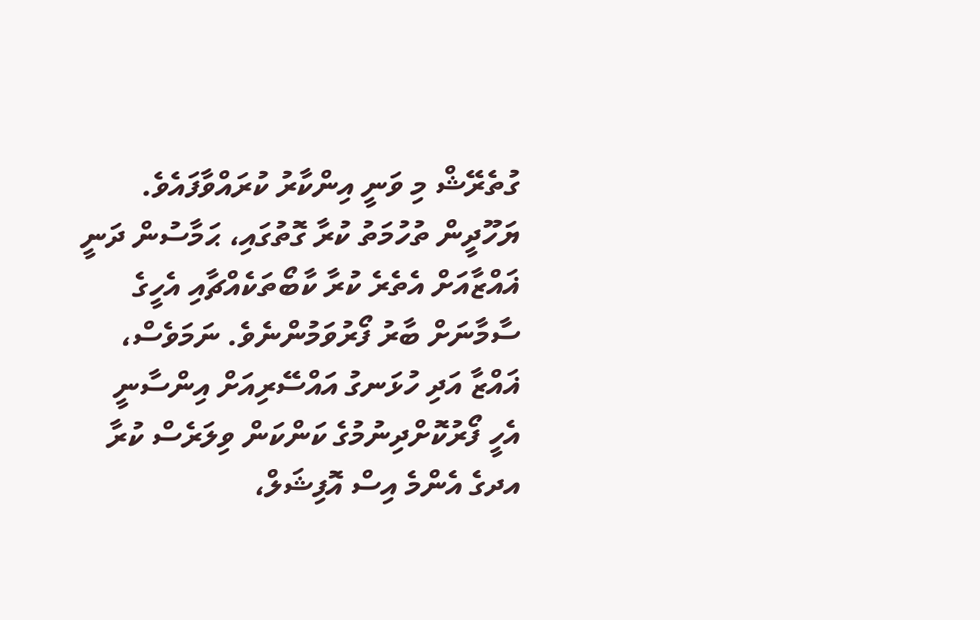ގުތެރޭޝް މި ވަނީ އިންކާރު ކުރައްވާފައެވެ.
ޔަހޫދީން ތުހުމަތު ކުރާ ގޮތުގައި، ޙަމާސުން ދަނީ ޣައްޒާއަށް އެތެރެ ކުރާ ކާބޯތަކެއްޗާއި އެހީގެ ސާމާނަށް ބާރު ފޯރުވަމުންނެވެ. ނަމަވެސް، ޣައްޒާ އަދި ހުޅަނގު އައްސޭރިއަށް އިންސާނީ އެހީ ފޯރުކޮށްދިނުމުގެ ކަންކަން ވިލަރެސް ކުރާ އދގެ އެންމެ އިސް އޮފިޝަލް،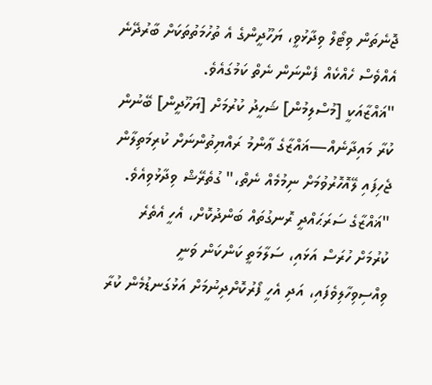ޖޮނެތަން ވިޓޯލް ވިދާޅުވީ، ޔަހޫދީންގެ އެ ތުހުމަތުތަކަށް ބާރުދޭނެ އެއްވެސް ހެއްކެއް ފެންނަން ނެތް ކަމުގައެވެ.
"ޣައްޒާއަކީ [މުސްލިމުން] ޝަހީދު ކުރުމަށް [ޔަހޫދީން] ބޭނުން ކުރާ މައިދާނެއް—ޣައްޒާގެ ޢާންމު ރައްޔިތުންނަށް ކުރިމަތިލާން ޖެހިފައި ލޭއޮހޮރުވުމަށް ނިމުމެއް ނެތް،" ގުތެރޭޝް ވިދާޅުވިއެވެ. "ޣައްޒާގެ ސަރަޙައްދީ ރޮނގުތައް ބަންދުކޮށް، އެހީ އެތެރެ ކުރުމަށް ހުރަސް އަޅައި، ސަލާމަތީ ކަންކަން ވަނީ ވިއްސިވިހާލިވެފައި، އަދި އެހީ ފޯރުކޮށްދިނުމަށް އަޅުގަނޑުމެން ކުރާ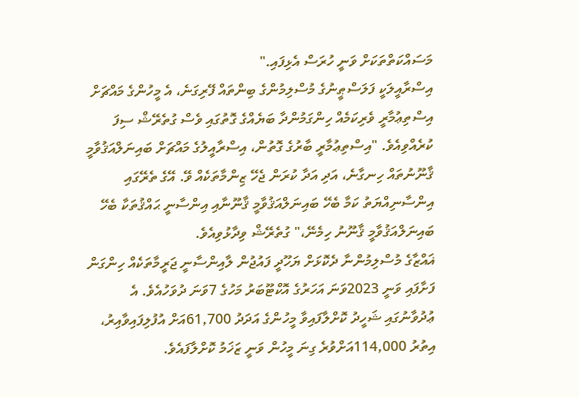މަސައްކަތްތަކަށް ވަނީ ހުރަސް އެޅިފައި."
އިސްރާއީލަކީ ފަލަސްޠީނުގެ މުސްލިމުންގެ ބިންތައް ފޭރިގަނެ، އެ މީހުންގެ މައްޗަށް އިސްތިޢުމާރީ ވެރިކަމެއް ހިންގަމުންދާ ބަޔެއްގެ ގޮތުގައި ވެސް ގުތެރޭޝް ސިފަ ކުރެއްވިއެވެ. "އިސްތިޢުމާރީ ބާރުގެ ގޮތުން، އިސްރާއީލުގެ މައްޗަށް ބައިނަލްއަޤުވާމީ ޤާނޫނުތައް ހިނގާނެ، އަދި އަދާ ކުރަން ޖެހޭ ޒިންމާތަކެއް ވޭ. އޭގެ ތެރޭގައި އިންސާނިއްޔަތު ކަމާ ބެހޭ ބައިނަލްއަޤުވާމީ ޤާނޫނާއި އިންސާނީ ޙައްޤުތަކާ ބެހޭ ބައިނަލްއަޤުވާމީ ޤާނޫނު ހިމެނޭ،" ގުތެރޭޝް ވިދާޅުވިއެވެ.
ޣައްޒާގެ މުސްލިމުންނާ ދެކޮޅަށް ޔަހޫދީ ފައުޖުން ލާއިންސާނީ ޖަރީމާތަކެއް ހިންގަން ފަށާފައި ވަނީ 2023ވަނަ އަހަރުގެ އޮކްޓޫބަރު މަހުގެ 7ވަނަ ދުވަހުއެވެ. އެ ޢުދުވާނުގައި ޝަހީދު ކޮށްލާފައިވާ މީހުންގެ އަދަދު 61,700އަށް އުފުލިފައިވާއިރު، އިތުރު 114,000އަށްވުރެ ގިނަ މީހުން ވަނީ ޒަޚަމު ކޮށްލާފައެވެ.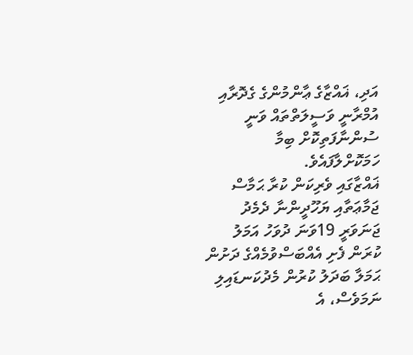އަދި، ޣައްޒާގެ ޢާންމުންގެ ގެދޮރާއި އުމްރާނީ ވަސީލަތްތައް ވަނީ ސުންނާފަތިކޮށް ބިމާ ހަމަކޮށްލާފައެވެ.
ޣައްޒާގައި ވެރިކަން ކުރާ ޙަމާސް ޖަމާޢަތާއި ޔަހޫދީންނާ ދެމެދު ޖަނަވަރީ 19ވަނަ ދުވަހު އަމަލު ކުރަން ފެށި އެއްބަސްވުމެއްގެ ދަށުން ޙަމަލާ ބަދަލު ކުރުން މެދުކަނޑައިލި ނަމަވެސް، އެ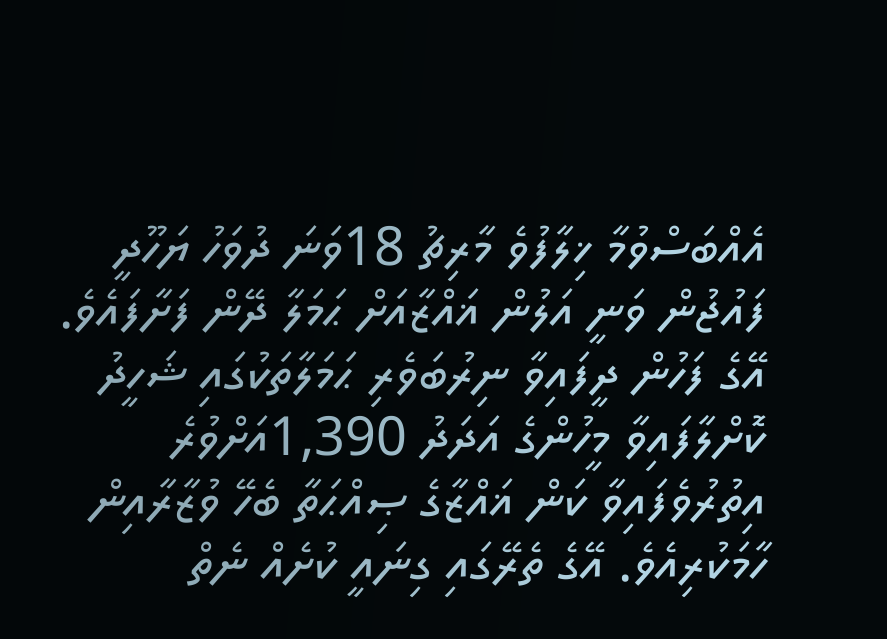އެއްބަސްވުމާ ޚިލާފުވެ މާރިޗު 18ވަނަ ދުވަހު ޔަހޫދީ ފައުޖުން ވަނީ އަލުން ޣައްޒާއަށް ޙަމަލާ ދޭން ފަށާފައެވެ. އޭގެ ފަހުން ދީފައިވާ ނިރުބަވެރި ޙަމަލާތަކުގައި ޝަހީދު ކޮށްލާފައިވާ މީހުންގެ އަދަދު 1,390އަށްވުރެ އިތުރުވެފައިވާ ކަން ޣައްޒާގެ ޞިއްޙަތާ ބެހޭ ވުޒާރާއިން ހާމަކުރިއެވެ. އޭގެ ތެރޭގައި ގިނައީ ކުށެއް ނެތް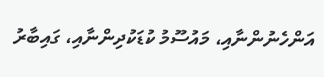އަންހެނުންނާއި، މައުސޫމު ކުޑަކުދިންނާއި، ގައިބާރު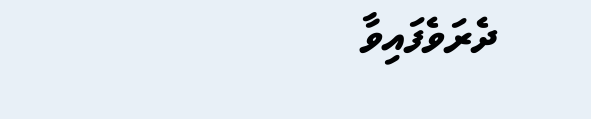ދެރަވެފައިވާ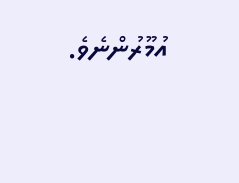އުމޫރުންނެވެ.